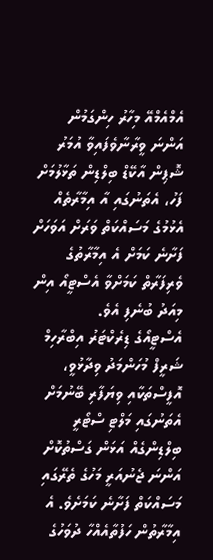އެމްއެމްއޭ މިހާރު ހިންގަމުން އަންނަ ވީރާނާވެފައިވާ އުމަރު ޝޮޕިން އާކޭޑް ބިލްޑިން ތަޅާލުމަށް ފަހު، އެތަނުގައި އާ އިމާރާތެއް އެޅުމުގެ މަސައްކަތް ވަރަށް އަވަހަށް ފަށާނެ ކަމަށް އެ އިމާރާތުގެ ވެރިފަރާތް ކަމަށްވާ އެސްޓީއޯ އިން މިއަދު ބުނެފި އެވެ.
އެސްޓީއޯގެ ޑިރެކްޓަރު އިބްރާހިމް ޝަރީފް މުހަންމަދު ވިދާޅުވީ، އޮފީސްތަކާއި ވިޔަފާރި ބޭނުމަށް އެތަނުގައި މަލްޓި ސްޓޯރީ ބިލްޑިންގެއް އަޅަން ގަސްތުކޮށް އަންނަ ޖެނުއަރީ މަހުގެ ތެރޭގައި މަސައްކަތް ފަށާނެ ކަމަށެވެ. އެ އިމާރާތުން ހަފުތާއެއްހާ ދުވަހުގެ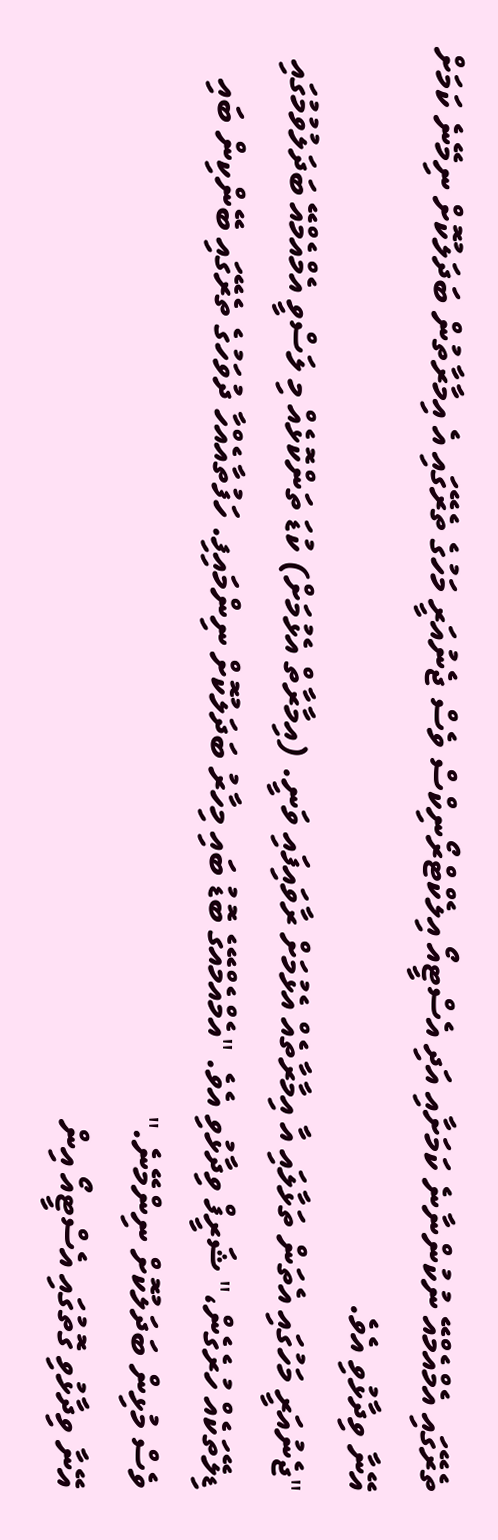ތެރޭގައި އެމްއެމްއޭ ނުކުންނާނެ ކަމަށާއި އަދި އެސްޓީއޯ އިލެކްޓްރޯނިކްސް ވެސް ޖެނުއަރީ މަހުގެ ތެރޭގައި އެ އިމާރާތުން ބަދަލުކޮށް ނިމޭނެ ކަމަށް އޭނާ ވިދާޅުވި އެވެ.
"ޖެނުއަރީ މަހުގައި އެތަން ތަޅާލައި އާ އިމާރާތެއް އެޅުމަށް ރާވައިފައި ވަނީ. (އިމާރާތް އެޅުމަށް) ކުޑަ ތަންކޮޅެއް މި ލަސްވީ އެމްއެމްއޭ ބަދަލުވުމުގައި ޑިލޭތަކެއް ހުރެގެން،" ޝަރީފް ވިދާޅުވި އެވެ. "އެމްއެމްއޭގެ ބޮޑު ބައި މިހާރު ބަދަލުކޮށް ނިންމައިފި. ހަފުތާއެއްހާ ދުވަހުގެ ތެރޭގައި ބޭންކިން ބައި ވެސް މުޅިން ބަދަލުކޮށް ނިންމޭނެ."
އޭނާ ވިދާޅުވި ގޮތުގައި އެސްޓީއޯ އިން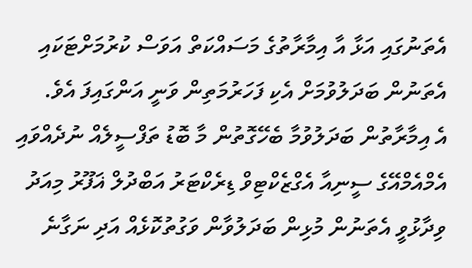އެތަނުގައި އަޅާ އާ އިމާރާތުގެ މަސައްކަތް އަވަސް ކުރުމަށްޓަކައި އެތަނުން ބަދަލުވުމަށް އެކި ފަހަރުމަތިން ވަނީ އަންގައިފަ އެވެ.
އެ އިމާރާތުން ބަދަލުވުމާ ބެހޭގޮތުން މާ ބޮޑު ތަފްސީލެއް ނުދެއްވައި އެމްއެމްއޭގެ ސީނިއާ އެގްޒެކްޓިވް ޑިރެކްޓަރު އަބްދުލް ޣަފޫރު މިއަދު ވިދާޅުވީ އެތަނުން މުޅިން ބަދަލުވާން ވަގުތުކޮޅެއް އަދި ނަގާނެ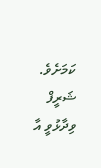ކަމަށެވެ.
ޝަރީފް ވިދާޅުވީ އާ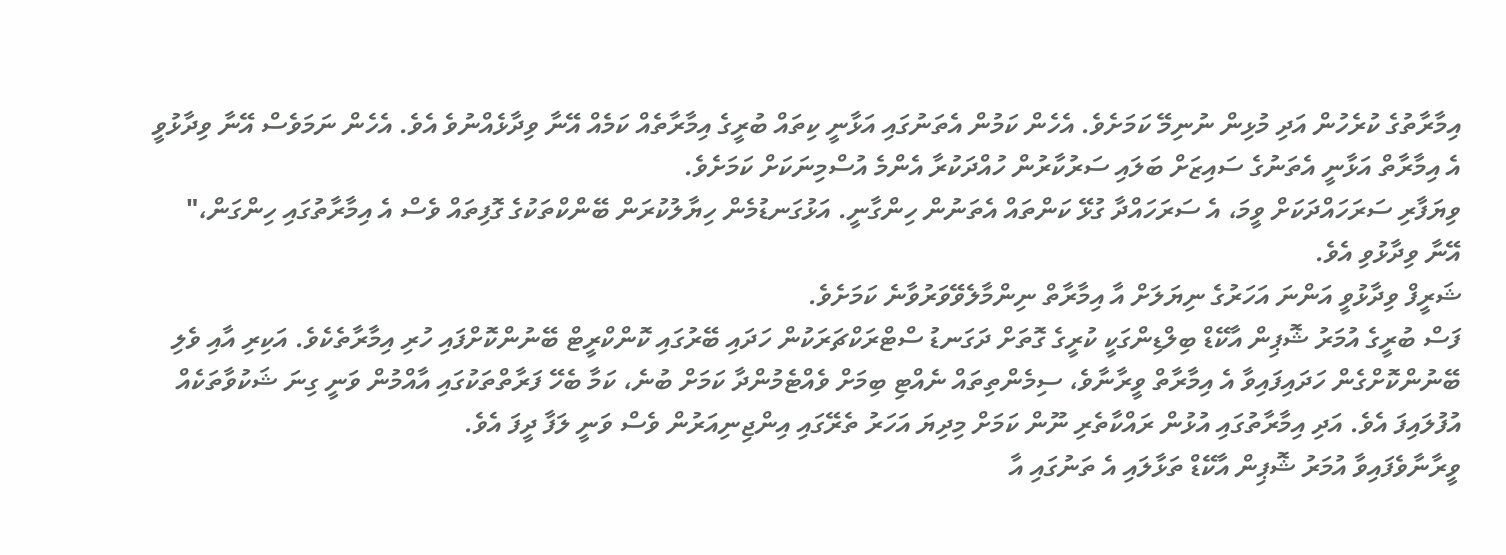އިމާރާތުގެ ކުރެހުން އަދި މުޅިން ނުނިމޭ ކަމަށެވެ. އެހެން ކަމުން އެތަނުގައި އަޅާނީ ކިތައް ބުރީގެ އިމާރާތެއް ކަމެއް އޭނާ ވިދާޅެއްނުވެ އެވެ. އެހެން ނަމަވެސް އޭނާ ވިދާޅުވީ އެ އިމާރާތް އަޅާނީ އެތަނުގެ ސައިޒަށް ބަލައި ސަރުކާރުން ހުއްދަކުރާ އެންމެ އުސްމިނަކަށް ކަމަށެވެ.
ވިޔަފާރި ސަރަހައްދަކަށް ވީމަ، އެ ސަރަހައްދާ ގުޅޭ ކަންތައް އެތަނުން ހިންގާނީ. އަޅުގަނޑުމެން ހިޔާލުކުރަން ބޭންކްތަކުގެ ގޮފިތައް ވެސް އެ އިމާރާތުގައި ހިންގަން،" އޭނާ ވިދާޅުވި އެވެ.
ޝަރީފް ވިދާޅުވީ އަންނަ އަހަރުގެ ނިޔަލަށް އާ އިމާރާތް ނިންމާލެވޭވަރުވާނެ ކަމަށެވެ.
ފަސް ބުރީގެ އުމަރު ޝޮޕިން އާކޭޑް ބިލްޑިންގަކީ ކުރީގެ ގޮތަށް ދަގަނޑު ސްޓްރަކްޗަރަކުން ހަދައި ބޭރުގައި ކޮންކްރީޓް ބޭނުންކޮށްފައި ހުރި އިމާރާތެކެވެ. އަކިރި އާއި ވެލި ބޭނުންކޮށްގެން ހަދައިފައިވާ އެ އިމާރާތް ވީރާނާވެ، ސިމެންތިތައް ނެއްޓި ބިމަށް ވެއްޓެމުންދާ ކަމަށް ބުނެ، ކަމާ ބެހޭ ފަރާތްތަކުގައި އާއްމުން ވަނީ ގިނަ ޝަކުވާތަކެއް އުފުލައިފަ އެވެ. އަދި އިމާރާތުގައި އުޅުން ރައްކާތެރި ނޫން ކަމަށް މިދިޔަ އަހަރު ތެރޭގައި އިންޖިނިއަރުން ވެސް ވަނީ ލަފާ ދީފަ އެވެ.
ވީރާނާވެފައިވާ އުމަރު ޝޮޕިން އާކޭޑް ތަޅާލައި އެ ތަނުގައި އާ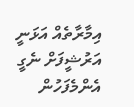އިމާރާތެއް އަޅަނީ
އަރުޝީފަށް ނެގީ
އެންމެފަހުން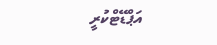އަޕްޑޭޓްކުރީ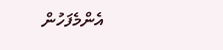އެންމެފަހުން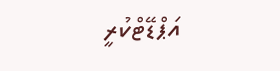އަޕްޑޭޓްކުރީ